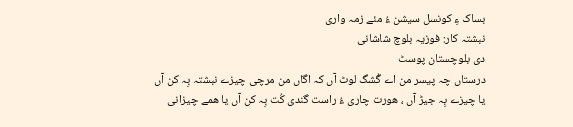بساک ءِ کونسل سیشن ءُ مئے زمہ واری
نبشتہ کار: فوزیہ بلوچ شاشانی
دی بلوچستان پوسٹ
درستاں چہ پیسر من اے گُشگ لوٹ آں کہ اگاں من مرچی چیزے نبشتہ بِہ کن آں یا چیزے بِہ جیڑ آں ، ھورت چاری ءُ راست گندی کُت بِہ کن آں یا ھمے چیزانی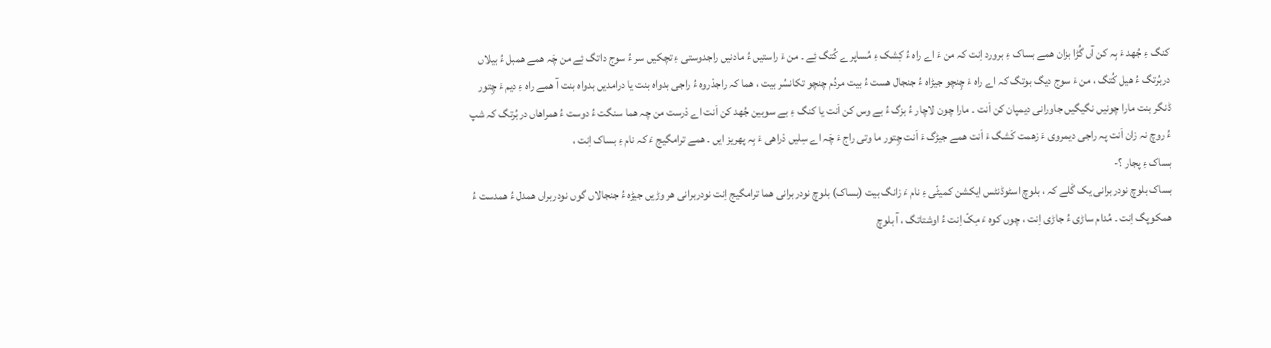کنگ ءِ جُھد ءَ بِہ کن آں گُڑا بزان ھمے بساک ءِ برورد اِنت کہ من ءَ اے راہ ءُ کِشک ءِ مُساپرے کُتگ ئِے ۔ من ءَ راستیں ءُ مادنیں راجدوستی ءِ تچکیں سر ءُ سوج داتگ ئِے من چَہ ھمے ھمبل ءُ بیلاں دربُرتگ ءُ ھیل کُتگ ، من ءَ سوج دیگ بوتگ کہ اے راہ ءَ چِنچو جیڑاہ ءُ جنجال ھست ءُ بیت مردُم چنچو تکانسُر بیت ، ھما کہ راجدْروہ ءُ راجی بدواہ بنت یا درامدیں بدواہ بنت آ ھمے راہ ءِ دیم ءَ چِتور ڈنگر بنت مارا چونیں نگیگیں جاورانی دیمپان کن اَنت ۔ مارا چون لاچار ءُ بزگ ءُ بے وس کن اَنت یا کنگ ءِ بے سوبین جُھد کن اَنت اے دْرست من چہ ھما سنگت ءُ دوست ءُ ھمراھاں دربُرتگ کہ شپ ءُ روچ نہ زان اَنت پہ راجی دیمروی ءَ زھمت کَشگ ءَ اَنت ھمے جیڑگ ءَ اَنت چِتور ما وتی راج ءَ چَہ اے سِلیں دْراھی ءَ بِہ پھریز ایں ۔ ھمے ترامگیج ءَ کہ نام ءِ بساک اِنت ،
بساک ءِ پجار ؟-
بساک بلوچ نودربرانی یک گَلے کہ ، بلوچ اسٹوڈنٹس ایکشن کمیٹّی ءِ نام ءَ زانگ بیت (بساک) بلوچ نودربرانی ھما ترامگیج اِنت نودربرانی ھر وڑیں جیڑہ ءُ جنجالاں گوں نودربراں ھمدل ءُ ھمدست ءُ ھمکوپگ اِنت ۔ مُدام ساڑی ءُ جاڑی اِنت ، چوں کوہ ءَ مِکّ اِنت ءُ اوشتاتگ ، آ بلوچ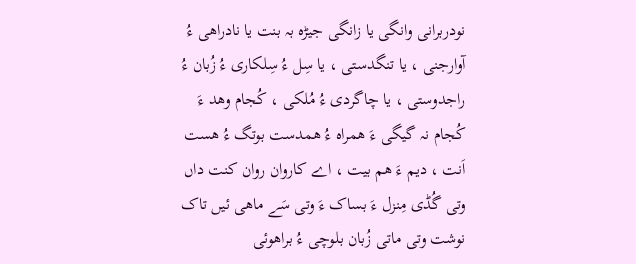نودربرانی وانگی یا زانگی جیڑہ بہ بنت یا نادراھی ءُ آوارجنی ، یا تنگدستی ، یا سِل ءُ سِلکاری ءُ زُبان ءُ راجدوستی ، یا چاگردی ءُ مُلکی ، کُجام وھد ءَ کُجام نہ گیگی ءَ ھمراہ ءُ ھمدست بوتگ ءُ ھست اَنت ، دیم ءَ ھم بیت ، اے کاروان روان کنت داں وتی گُڈی مِنزل ءَ بساک ءَ وتی سَے ماھی ئیں تاک نوشت وتی ماتی زُبان بلوچی ءُ براھوئی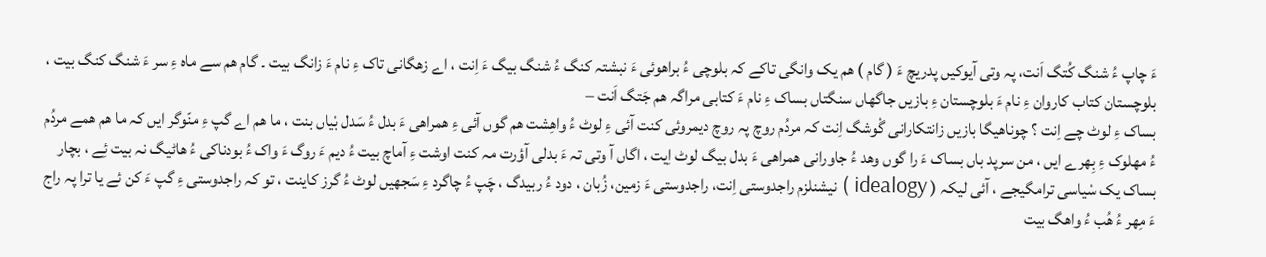ءَ چاپ ءُ شنگ کُتگ اَنت، پہ وتی آیوکیں پدریچ ءَ ( گام ) ھم یک وانگی تاکے کہ بلوچی ءُ براھوئی ءَ نبشتہ کنگ ءُ شنگ بیگ ءَ اِنت ، اے زھگانی تاک ءِ نام ءَ زانگ بیت ۔ گام ھم سے ماہ ءِ سر ءَ شنگ کنگ بیت ، بلوچستان کتاب کاروان ءِ نام ءَ بلوچستان ءِ بازیں جاگھاں سنگتاں بساک ءِ نام ءَ کتابی مراگہ ھم جَتگ اَنت –
بساک ءِ لوٹ چے اِنت ؟ چوناھیگا بازیں زانتکارانی گْوشگ اِنت کہ مردُم روچ پہ روچ دیمروئی کنت آئی ءِ لوٹ ءُ واھِشت ھم گوں آئی ءِ ھمراھی ءَ بدل ءُ سَدل بْیاں بنت ، ما ھم اے گپ ءِ منّوگر ایں کہ ما ھم ھمے مردُم ءُ مھلوک ءِ بِھرے ایں ، من سرپد باں بساک ءَ را گوں وھد ءُ جاورانی ھمراھی ءَ بدل بیگ لوٹ اِیت ، اگاں آ وتی تہ ءَ بدلی آؤرت مہ کنت اوشت ءِ آماچ بیت ءُ دیم ءَ روگ ءَ واک ءُ بودناکی ءُ ھاٹیگ نہ بیت ئِے ، بچار بساک یک سْیاسی ترامگیجے ، آئی لیکہ ( idealogy ) نیشنلزم راجدوستی اِنت، راجدوستی ءَ زمین، زُبان ، دود ءُ ربیدگ ، چَپ ءُ چاگرد ءِ سَجھیں لوٹ ءُ گرز کاینت ، تو کہ راجدوستی ءِ گپ ءَ کن ئے یا ترا پہ راج ءَ مِھر ءُ ھُب ءُ واھگ بیت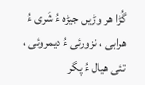گُڑا ھر وڑیں جیڑہ ءُ شَری ءُ ھرابی ، نزورئی ءُ دیمروئی ، تئی ھیال ءُ پگر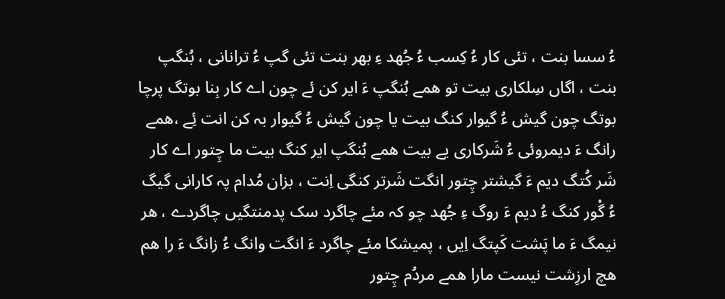ءُ سسا بنت ، تئی کار ءُ کِسب ءُ جُھد ءِ بھر بنت تئی گپ ءُ ترانانی ، بُنگپ بنت ، اگاں سِلکاری بیت تو ھمے بُنگپ ءَ ایر کن ئے چون اے کار بِنا بوتگ پرچا بوتگ چون گیش ءُ گیوار کنگ بیت یا چون گیش ءُ گیوار بہ کن انت ئِے ،ھمے رانگ ءَ دیمروئی ءُ شَرکاری یے بیت ھمے بُنگپ ایر کنگ بیت ما چِتور اے کار شَر کُتگ دیم ءَ گیشتر چِتور انگت شَرتر کنگی اِنت ، بزان مُدام پہ کارانی گیگ ءُ گْور کنگ ءُ دیم ءَ روگ ءِ جُھد چو کہ مئے چاگرد سک پدمنتگیں چاگردے ، ھر نیمگ ءَ ما پَشت کَپتگ اِیں ، پمیشکا مئے چاگرد ءَ انگت وانگ ءُ زانگ ءَ را ھم ھچ ارزِشت نیست مارا ھمے مردُم چِتور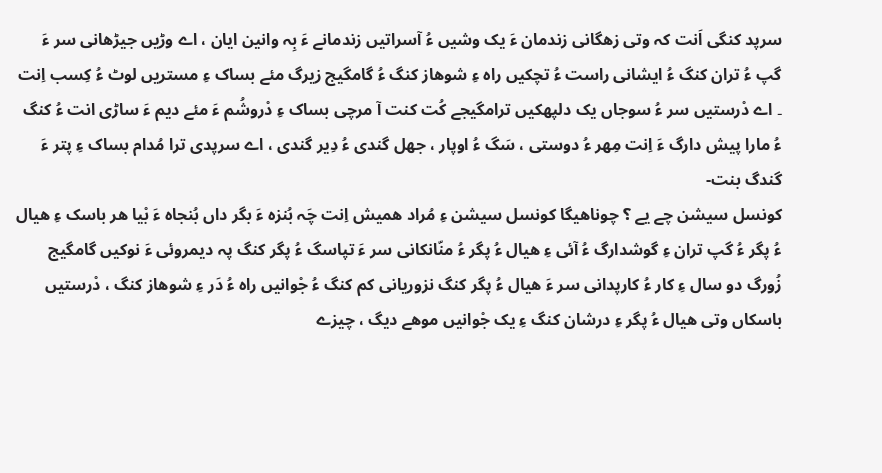سرپد کنگی اَنت کہ وتی زھگانی زندمان ءَ یک وشیں ءُ آسراتیں زندمانے ءَ بِہ وانین ایان ، اے وڑیں جیڑھانی سر ءَ گپ ءُ تران کنگ ءُ ایشانی راست ءُ تچکیں راہ ءِ شوھاز کنگ ءُ گامگیج زیرگ مئے بساک ءِ مستریں لوٹ ءُ کِسب اِنت ۔ اے دْرستیں سر ءُ سوجاں یک دلپھکیں ترامگیجے کُت کنت آ مرچی بساک ءِ دْروشُم ءَ مئے دیم ءَ ساڑی انت ءُ کنگ ءُ مارا پیش دارگ ءَ اِنت مِھر ءُ دوستی ، سَگ ءُ اوپار ، جھل گندی ءُ دِیر گندی ، اے سرپدی ترا مُدام بساک ءِ پتر ءَ گندگ بنت-
کونسل سیشن چے یے ؟ چوناھیگا کونسل سیشن ءِ مُراد ھمیش اِنت چَہ بُنزہ ءَ بگر داں بُنجاہ ءَ بْیا ھر باسک ءِ ھیال ءُ پگر ءُ گپ تران ءِ گوشدارگ ءُ آئی ءِ ھیال ءُ پگر ءُ منّانکانی سر ءَ تپاسگ ءُ پگر کنگ پہ دیمروئی ءَ نوکیں گامگیج زُورگ دو سال ءِ کار ءُ کارپدانی سر ءَ ھیال ءُ پگر کنگ نزوریانی کم کنگ ءُ جْوانیں راہ ءُ دَر ءِ شوھاز کنگ ، دْرستیں باسکاں وتی ھیال ءُ پگر ءِ درشان کنگ ءِ یک جْوانیں موھے دیگ ، چیزے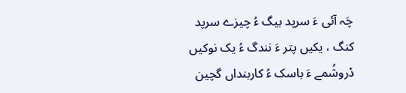چَہ آئی ءَ سرپد بیگ ءُ چیزے سرپد کنگ ، یکیں پتر ءَ نندگ ءُ یک نوکیں دْروشُمے ءَ باسک ءُ کاربنداں گچین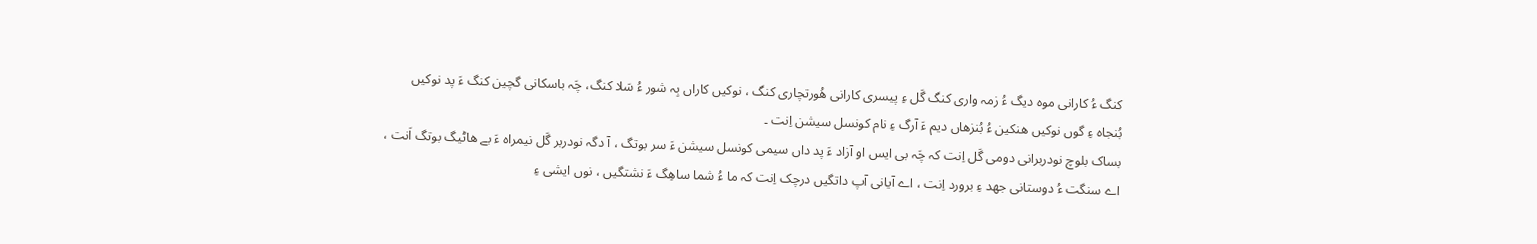کنگ ءُ کارانی موہ دیگ ءُ زمہ واری کنگ گَل ءِ پیسری کارانی ھُورتچاری کنگ ، نوکیں کاراں بِہ شور ءُ سَلا کنگ، چَہ باسکانی گچین کنگ ءَ پد نوکیں بُنجاہ ءِ گوں نوکیں ھنکین ءُ بُنزھاں دیم ءَ آرگ ءِ نام کونسل سیشن اِنت ۔
بساک بلوچ نودربرانی دومی گَل اِنت کہ چَہ بی ایس او آزاد ءَ پد داں سیمی کونسل سیشن ءَ سر بوتگ ، آ دگہ نودربر گَل نیمراہ ءَ بے ھاٹیگ بوتگ اَنت ، اے سنگت ءُ دوستانی جھد ءِ برورد اِنت ، اے آیانی آپ داتگیں درچک اِنت کہ ما ءُ شما ساھِگ ءَ نشتگیں ، نوں ایشی ءِ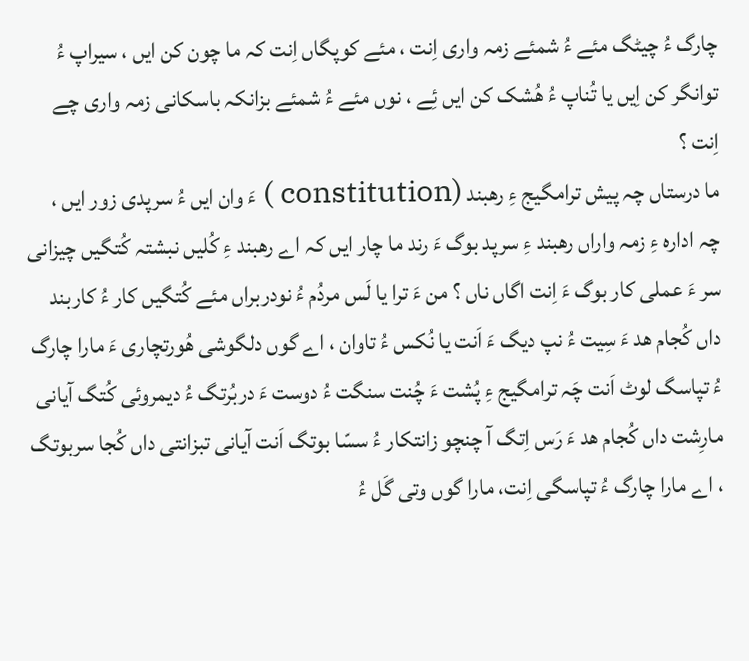چارگ ءُ چیٹگ مئے ءُ شمئے زمہ واری اِنت ، مئے کوپگاں اِنت کہ ما چون کن ایں ، سیراپ ءُ توانگر کن اِیں یا تُناپ ءُ ھُشک کن ایں ئِے ، نوں مئے ءُ شمئے بزانکہ باسکانی زمہ واری چے اِنت ؟
ما درستاں چہ پیش ترامگیج ءِ رھبند (constitution ) ءَ وان ایں ءُ سرپدی زور ایں ، چہ ادارہ ءِ زمہ واراں رھبند ءِ سرپد بوگ ءَ رند ما چار ایں کہ اے رھبند ءِ کُلیں نبشتہ کُتگیں چیزانی سر ءَ عملی کار بوگ ءَ اِنت اگاں ناں ؟ من ءَ ترا یا لَس مردُم ءُ نودربراں مئے کُتگیں کار ءُ کاربند داں کُجام ھد ءَ سِیت ءُ نپ دیگ ءَ اَنت یا نُکس ءُ تاوان ، اے گوں دلگوشی ھُورتچاری ءَ مارا چارگ ءُ تپاسگ لوٹ اَنت چَہ ترامگیج ءِ پُشت ءَ چُنت سنگت ءُ دوست ءَ دربُرتگ ءُ دیمروئی کُتگ آیانی مارِشت داں کُجام ھد ءَ رَس اِتگ آ چنچو زانتکار ءُ سسّا بوتگ اَنت آیانی تبزانتی داں کُجا سربوتگ ، اے مارا چارگ ءُ تپاسگی اِنت، مارا گوں وتی گَل ءُ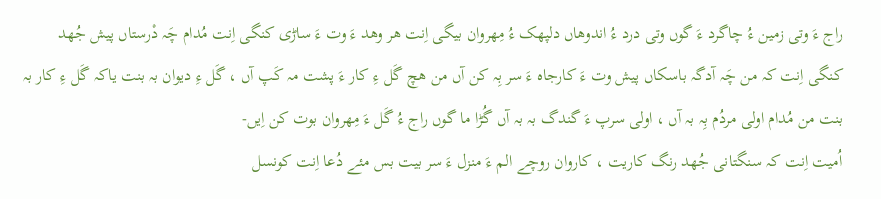راج ءَ وتی زمین ءُ چاگرد ءَ گوں وتی درد ءُ اندوھاں دلپھک ءُ مِھروان بیگی اِنت ھر وھد ءَ وت ءَ ساڑی کنگی اِنت مُدام چَہ دْرستاں پیش جُھد کنگی اِنت کہ من چَہ آدگہ باسکاں پیش وت ءَ کارجاہ ءَ سر بِہ کن آں من ھچ گَل ءِ کار ءَ پشت مہ کَپ آں ، گَل ءِ دیوان بہ بنت یاکہ گَل ءِ کار بہ بنت من مُدام اولی مردُم بِہ بہ آں ، اولی سرپ ءَ گندگ بہ بہ آں گُڑا ما گوں راج ءُ گَل ءَ مِھروان بوت کن اِیں-
اُمیت اِنت کہ سنگتانی جُھد رنگ کاریت ، کاروان روچے الم ءَ منزل ءَ سر بیت بس مئے دُعا اِنت کونسل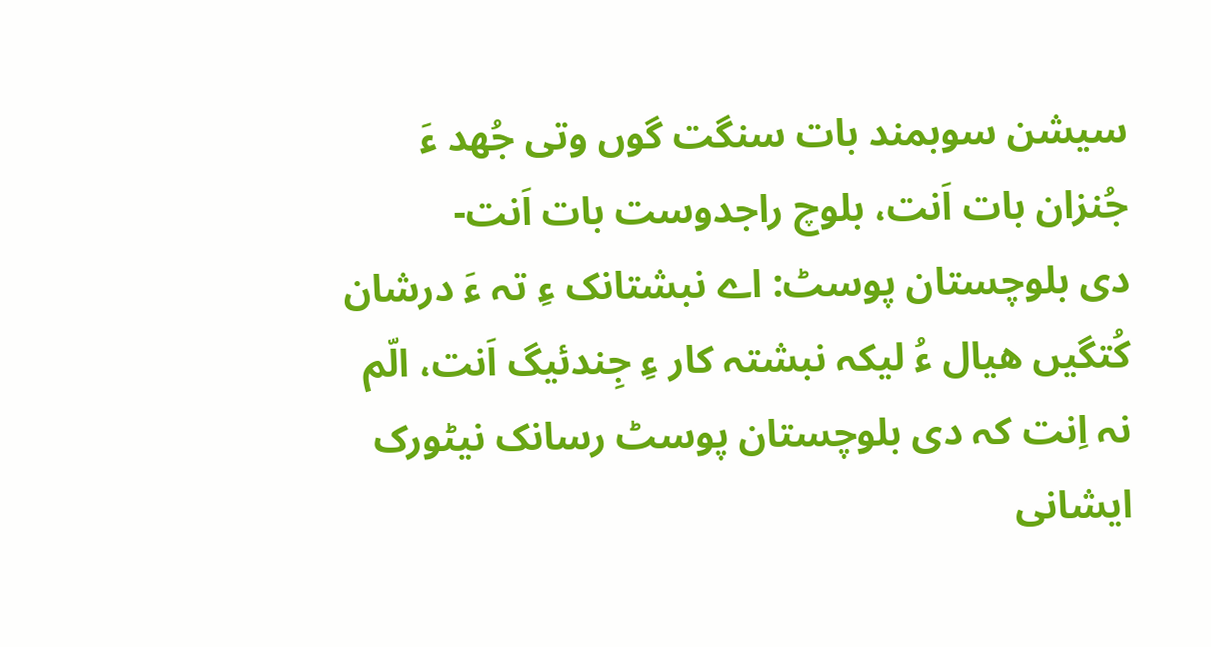سیشن سوبمند بات سنگت گوں وتی جُھد ءَ جُنزان بات اَنت، بلوچ راجدوست بات اَنت-
دی بلوچستان پوسٹ: اے نبشتانک ءِ تہ ءَ درشان کُتگیں ھیال ءُ لیکہ نبشتہ کار ءِ جِندئیگ اَنت، الّم نہ اِنت کہ دی بلوچستان پوسٹ رسانک نیٹورک ایشانی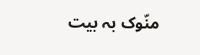منّوک بہ بیت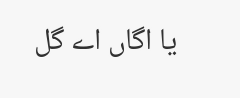یا اگاں اے گل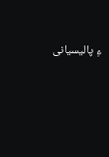ءِ پالیسیانی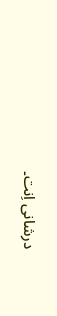درشانی اِنت۔